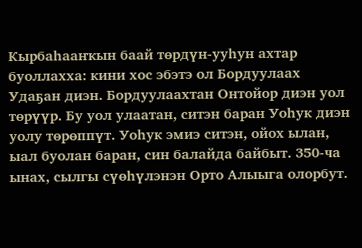Кырбаһааҥкын баай төрдүн-ууһун ахтар буоллахха: кини хос эбэтэ ол Бордуулаах Удаҕан диэн. Бордуулаахтан Онтойор диэн уол төрүүр. Бу уол улаатан, ситэн баран Уоһук диэн уолу төрөппүт. Уоһук эмиэ ситэн, ойох ылан, ыал буолан баран, син балайда байбыт. 350-ча ынах, сылгы сүөһүлэнэн Орто Алыыга олорбут.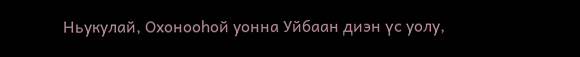Ньукулай, Охонооһой уонна Уйбаан диэн үс уолу,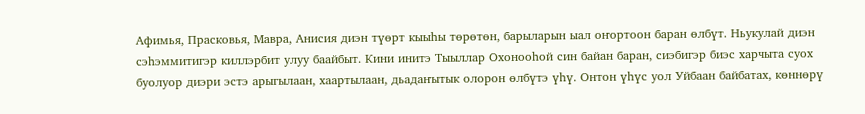Афимья, Прасковья, Мавра, Анисия диэн түөрт кыыһы төрөтөн, барыларын ыал оҥортоон баран өлбүт. Ньукулай диэн сэһэммитигэр киллэрбит улуу баайбыт. Кини инитэ Тыыллар Охонооһой син байан баран, сиэбигэр биэс харчыта суох буолуор диэри эстэ арыгылаан, хаартылаан, дьадаҥытык олорон өлбүтэ үһү. Онтон үһүс уол Уйбаан байбатах, көннөрү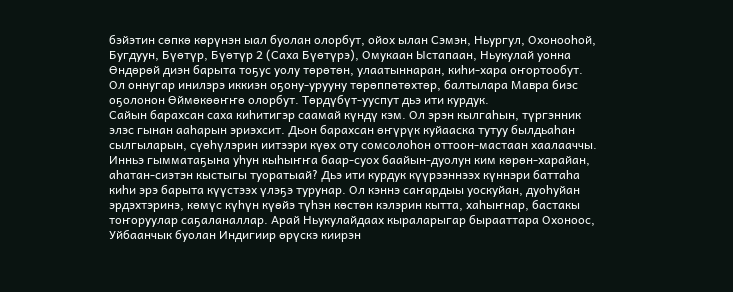бэйэтин сөпкө көрүнэн ыал буолан олорбут, ойох ылан Сэмэн, Ньургул, Охонооһой, Бугдуун, Бүөтүр, Бүөтүр 2 (Саха Бүөтүрэ), Омукаан Ыстапаан, Ньукулай уонна Өндөрөй диэн барыта тоҕус уолу төрөтөн, улаатыннаран, киһи-хара оҥортообут. Ол оннугар инилэрэ иккиэн оҕону-урууну төрөппөтөхтөр, балтылара Мавра биэс оҕолонон Өймөкөөҥҥө олорбут. Төрдүбүт-ууспут дьэ ити курдук.
Сайын барахсан саха киһитигэр саамай күндү кэм. Ол эрэн кылгаһын, түргэнник элэс гынан ааһарын эриэхсит. Дьон барахсан өҥүрүк куйааска тутуу былдьаһан сылгыларын, сүөһүлэрин иитээри күөх оту сомсолоһон оттоон-мастаан хаалааччы. Инньэ гымматаҕына уһун кыһыҥҥа баар-суох баайын-дуолун ким көрөн-харайан, аһатан-сиэтэн кыстыгы туоратыай? Дьэ ити курдук күүрээннээх күннэри баттаһа киһи эрэ барыта күүстээх үлэҕэ турунар. Ол кэннэ саҥардыы уоскуйан, дуоһуйан эрдэхтэринэ, көмүс күһүн күөйэ түһэн көстөн кэлэрин кытта, хаһыҥнар, бастакы тоҥоруулар саҕаланаллар. Арай Ньукулайдаах кыраларыгар бырааттара Охоноос, Уйбаанчык буолан Индигиир өрүскэ киирэн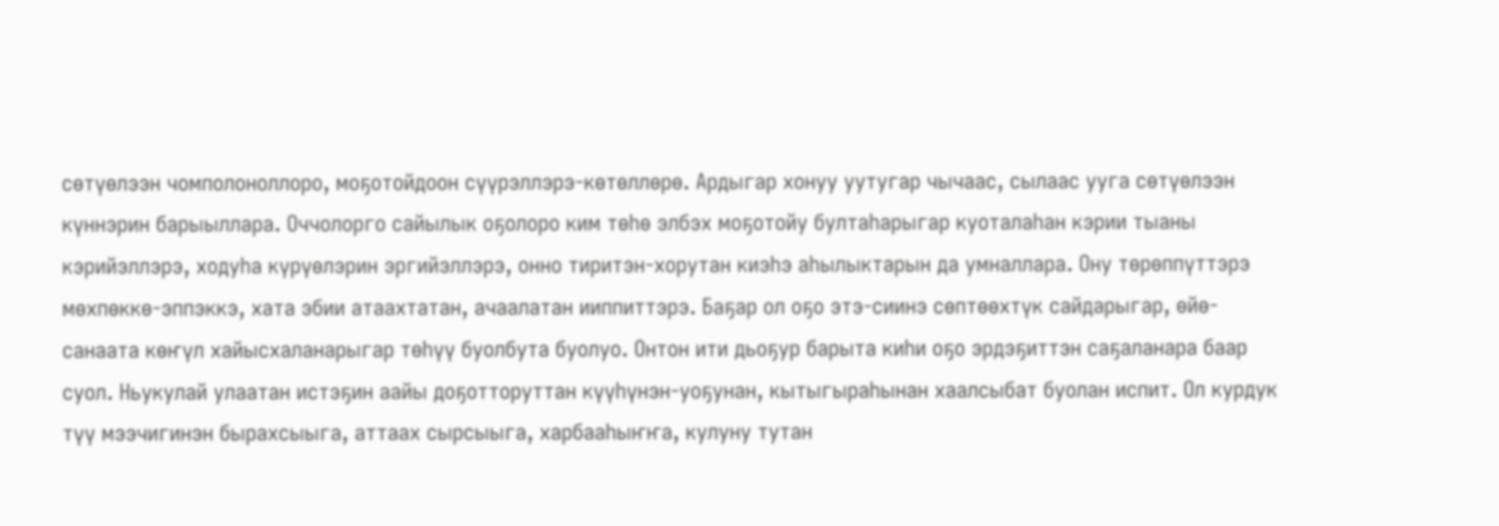сөтүөлээн чомполоноллоро, моҕотойдоон сүүрэллэрэ-көтөллөрө. Ардыгар хонуу уутугар чычаас, сылаас ууга сөтүөлээн күннэрин барыыллара. Оччолорго сайылык оҕолоро ким төһө элбэх моҕотойу бултаһарыгар куоталаһан кэрии тыаны кэрийэллэрэ, ходуһа күрүөлэрин эргийэллэрэ, онно тиритэн-хорутан киэһэ аһылыктарын да умналлара. Ону төрөппүттэрэ мөхпөккө-эппэккэ, хата эбии атаахтатан, ачаалатан ииппиттэрэ. Баҕар ол оҕо этэ-сиинэ сөптөөхтүк сайдарыгар, өйө-санаата көҥүл хайысхаланарыгар төһүү буолбута буолуо. Онтон ити дьоҕур барыта киһи оҕо эрдэҕиттэн саҕаланара баар суол. Ньукулай улаатан истэҕин аайы доҕотторуттан күүһүнэн-уоҕунан, кытыгыраһынан хаалсыбат буолан испит. Ол курдук түү мээчигинэн бырахсыыга, аттаах сырсыыга, харбааһыҥҥа, кулуну тутан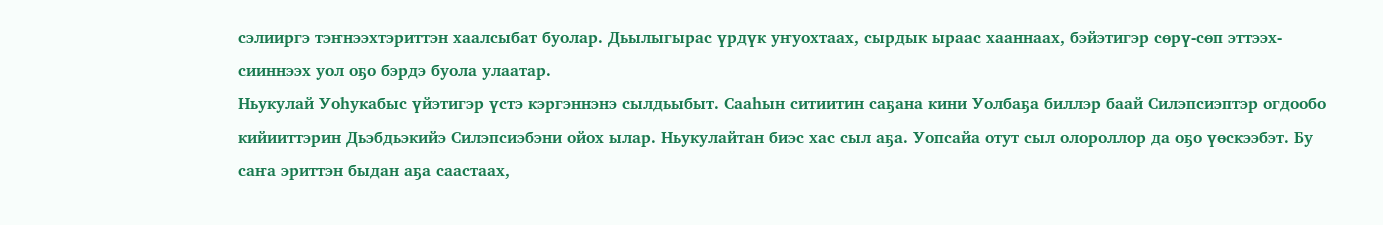сэлииргэ тэҥнээхтэриттэн хаалсыбат буолар. Дьылыгырас үрдүк уҥуохтаах, сырдык ыраас хааннаах, бэйэтигэр сөрү-сөп эттээх-сииннээх уол оҕо бэрдэ буола улаатар.
Ньукулай Уоһукабыс үйэтигэр үстэ кэргэннэнэ сылдьыбыт. Сааһын ситиитин саҕана кини Уолбаҕа биллэр баай Силэпсиэптэр огдообо кийииттэрин Дьэбдьэкийэ Силэпсиэбэни ойох ылар. Ньукулайтан биэс хас сыл аҕа. Уопсайа отут сыл олороллор да оҕо үөскээбэт. Бу саҥа эриттэн быдан аҕа саастаах,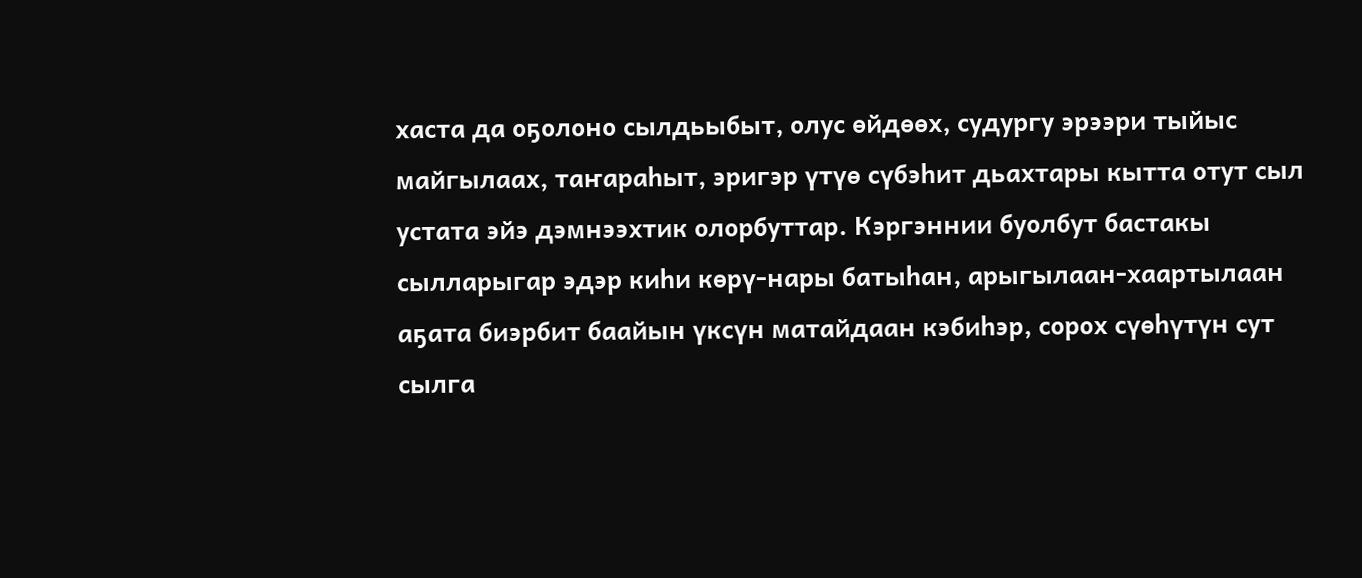хаста да оҕолоно сылдьыбыт, олус өйдөөх, судургу эрээри тыйыс майгылаах, таҥараһыт, эригэр үтүө сүбэһит дьахтары кытта отут сыл устата эйэ дэмнээхтик олорбуттар. Кэргэннии буолбут бастакы сылларыгар эдэр киһи көрү-нары батыһан, арыгылаан-хаартылаан аҕата биэрбит баайын үксүн матайдаан кэбиһэр, сорох сүөһүтүн сут сылга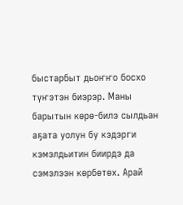быстарбыт дьоҥҥо босхо түҥэтэн биэрэр. Маны барытын көрө-билэ сылдьан аҕата уолун бу кэдэрги кэмэлдьитин биирдэ да сэмэлээн көрбөтөх. Арай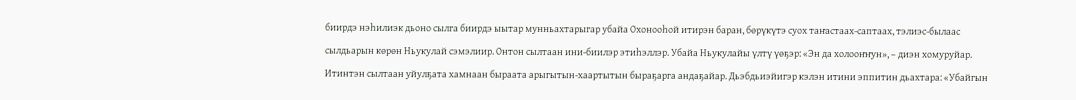биирдэ нэһилиэк дьоно сылга биирдэ ыытар мунньахтарыгар убайа Охонооһой итирэн баран, бөрүкүтэ суох таҥастаах-саптаах, тэлиэс-былаас сылдьарын көрөн Ньукулай сэмэлиир. Онтон сылтаан ини-биилэр этиһэллэр. Убайа Ньукулайы үлтү үөҕэр: «Эн да холооҥҥун», – диэн хомуруйар. Итинтэн сылтаан уйулҕата хамнаан быраата арыгытын-хаартытын быраҕарга андаҕайар. Дьэбдьиэйигэр кэлэн итини эппитин дьахтара: «Убайгын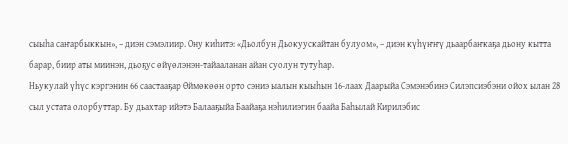сыыһа саҥарбыккын», – диэн сэмэлиир. Ону киһитэ: «Дьолбун Дьокуускайтан булуом», – диэн күһүҥҥү дьаарбаҥкаҕа дьону кытта барар, биир аты миинэн, дьоҕус өйүөлэнэн-тайааланан айан суолун тутуһар.
Ньукулай үһүс кэргэнин 66 саастааҕар Өймөкөөн орто сэниэ ыалын кыыһын 16-лаах Даарыйа Сэмэнэбинэ Силэпсиэбэни ойох ылан 28 сыл устата олорбуттар. Бу дьахтар ийэтэ Балааҕыйа Баайаҕа нэһилиэгин баайа Баһылай Кирилэбис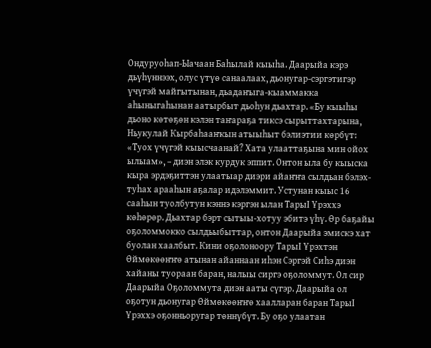Ондуруоһап-Ыачаан Баһылай кыыһа. Даарыйа кэрэ дьүһүннээх, олус үтүө санаалаах, дьонугар-сэргэтигэр үчүгэй майгытынан, дьадаҥыга-кыаммакка аһыныгаһынан аатырбыт дьоһун дьахтар. «Бу кыыһы дьоно көтөҕөн кэлэн таҥараҕа тиксэ сырыттахтарына, Ньукулай Кырбаһааҥкын атыыһыт бэлиэтии көрбүт: «Туох үчүгэй кыысчаанай? Хата улааттаҕына мин ойох ылыам», – диэн элэк курдук эппит. Онтон ыла бу кыыска кыра эрдэҕиттэн улаатыар диэри айаҥҥа сылдьан бэлэх-туһах арааһын аҕалар идэлэммит. Устунан кыыс 16 сааһын туолбутун кэннэ кэргэн ылан ТарыІ Үрэххэ көһөрөр. Дьахтар бэрт сытыы-хотуу эбитэ үһү. Өр баҕайы оҕоломмокко сылдьыбыттар, онтон Даарыйа эмискэ хат буолан хаалбыт. Кини оҕолоноору ТарыІ Үрэхтэн Өймөкөөҥҥө атынан айаннаан иһэн Сэргэй Сиһэ диэн хайаны туораан баран, налыы сиргэ оҕоломмут. Ол сир Даарыйа Оҕоломмута диэн ааты сүгэр. Даарыйа ол оҕотун дьонугар Өймөкөөҥҥө хаалларан баран ТарыІ Үрэххэ оҕонньоругар төннүбүт. Бу оҕо улаатан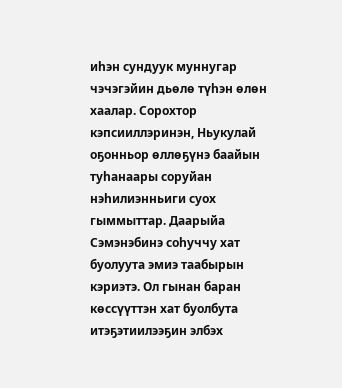иһэн сундуук муннугар чэчэгэйин дьөлө түһэн өлөн хаалар. Сорохтор кэпсииллэринэн, Ньукулай оҕонньор өллөҕүнэ баайын туһанаары соруйан нэһилиэнньиги суох гыммыттар. Даарыйа Сэмэнэбинэ соһуччу хат буолуута эмиэ таабырын кэриэтэ. Ол гынан баран көссүүттэн хат буолбута итэҕэтиилээҕин элбэх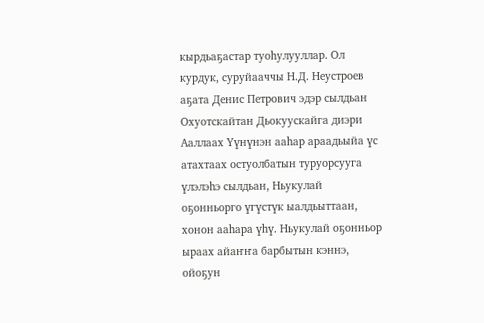кырдьаҕастар туоһулууллар. Ол курдук, суруйааччы Н.Д. Неустроев аҕата Денис Петрович эдэр сылдьан Охуотскайтан Дьокуускайга диэри Ааллаах Үүнүнэн ааһар араадьыйа үс атахтаах остуолбатын туруорсууга үлэлэһэ сылдьан, Ньукулай оҕонньорго үгүстүк ыалдьыттаан, хонон ааһара үһү. Ньукулай оҕонньор ыраах айаҥҥа барбытын кэннэ, ойоҕун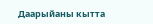Даарыйаны кытта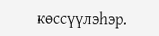көссүүлэһэр.